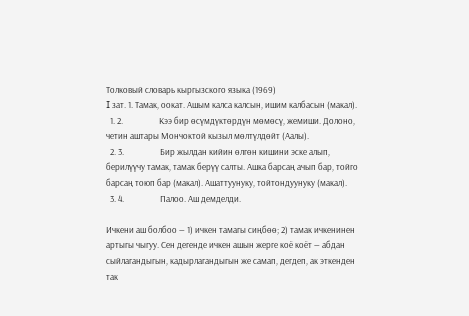Толковый словарь кыргызского языка (1969)
I зат. 1. Тамак, оокат. Ашым калса калсын, ишим калбасын (макал).
  1. 2.                  Кээ бир өсүмдүктөрдүн мөмөсү, жемиши. Долоно, четин аштары Мончоктой кызыл мөлтүлдөйт (Аалы).
  2. 3.                  Бир жылдан кийин өлгөн кишини эске алып, берилүүчу тамак, тамак берүү салты. Ашка барсаң ачып бар, тойго барсаң тоюп бар (макал). Ашаттуунуку, тойтондуунуку (макал).
  3. 4.                  Палоо. Аш демделди.

Ичкени аш болбоо — 1) ичкен тамагы сиңбөө; 2) тамак ичкенинен артыгы чыгуу. Сен дегенде ичкен ашын жерге коё коёт — абдан сыйлагандыгын, кадырлагандыгын же самап, дегдеп, ак эткенден так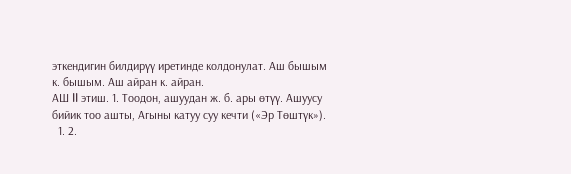эткендигин билдирүү иретинде колдонулат. Аш бышым к. бышым. Аш айран к. айран.
АШ II этиш. 1. Тоодон, ашуудан ж. б. ары өтүү. Ашуусу бийик тоо ашты, Агыны катуу суу кечти («Эр Төштүк»).
  1. 2.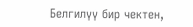Белгилүү бир чектен,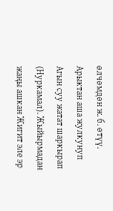өлчөмдөн ж. б. өтүү. Арыктан аша жулкунуп Агын суу жатат шаркырап (Нуркамал). Жыйырмадан жаңы ашкан Жигит эле эр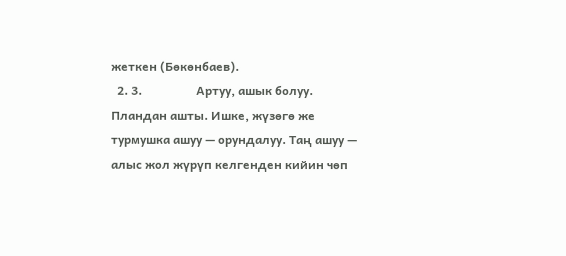жеткен (Бөкөнбаев).
  2. 3.                  Артуу, ашык болуу. Пландан ашты. Ишке, жүзөгө же турмушка ашуу — орундалуу. Таң ашуу — алыс жол жүрүп келгенден кийин чөп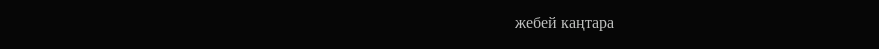жебей каңтара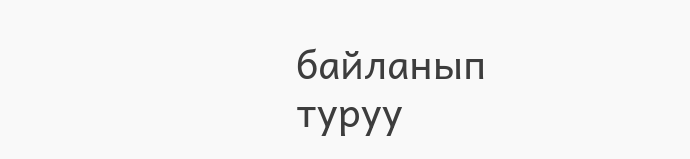байланып туруу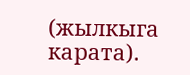(жылкыга карата).